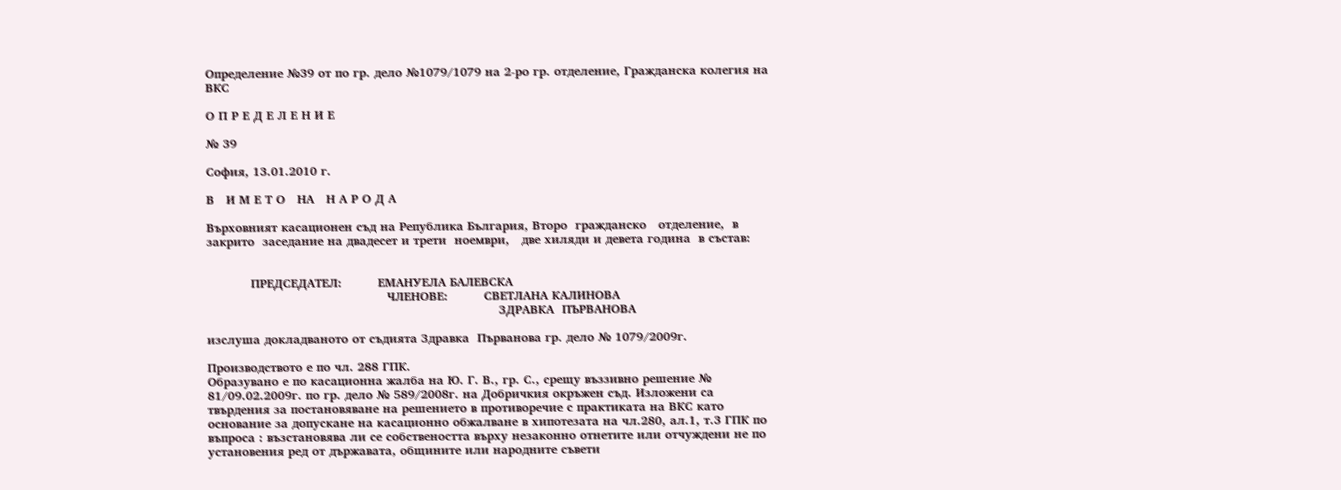Определение №39 от по гр. дело №1079/1079 на 2-ро гр. отделение, Гражданска колегия на ВКС

О П Р Е Д Е Л Е Н И Е

№ 39

София, 13.01.2010 г.

В   И М Е Т О   НА   Н А Р О Д А

Върховният касационен съд на Република България, Второ  гражданско   отделение,  в  закрито  заседание на двадесет и трети  ноември,   две хиляди и девета година  в състав:


           ПРЕДСЕДАТЕЛ:         ЕМАНУЕЛА БАЛЕВСКА
                                             ЧЛЕНОВЕ:         СВЕТЛАНА КАЛИНОВА
                                                                         ЗДРАВКА  ПЪРВАНОВА

изслуша докладваното от съдията Здравка  Първанова гр. дело № 1079/2009г.

Производството е по чл. 288 ГПК.
Образувано е по касационна жалба на Ю. Г. В., гр. С., срещу въззивно решение № 81/09.02.2009г. по гр. дело № 589/2008г. на Добричкия окръжен съд. Изложени са твърдения за постановяване на решението в противоречие с практиката на ВКС като основание за допускане на касационно обжалване в хипотезата на чл.280, ал.1, т.3 ГПК по въпроса : възстановява ли се собствеността върху незаконно отнетите или отчуждени не по установения ред от държавата, общините или народните съвети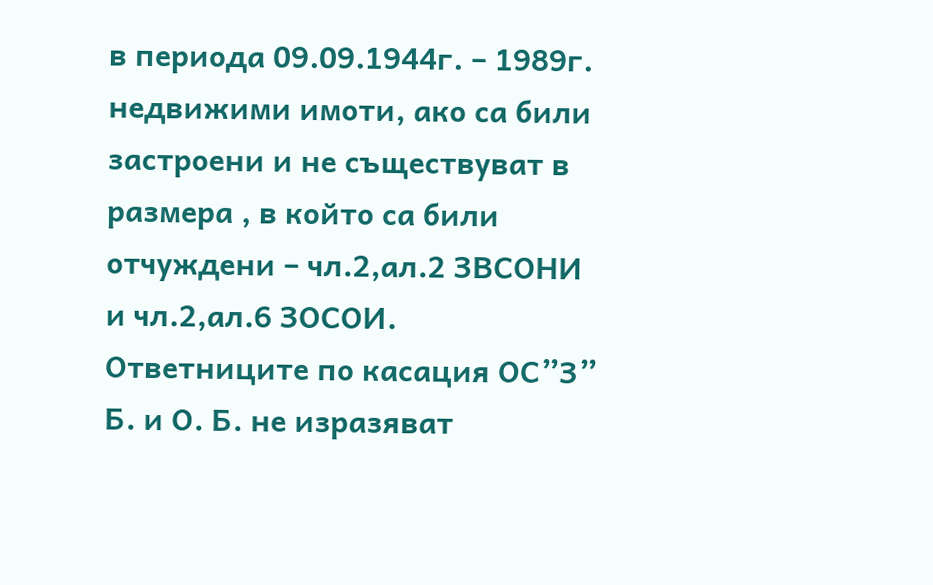в периода 09.09.1944г. – 1989г. недвижими имоти, ако са били застроени и не съществуват в размера , в който са били отчуждени – чл.2,ал.2 ЗВСОНИ и чл.2,ал.6 ЗОСОИ.
Ответниците по касация ОС”З” Б. и О. Б. не изразяват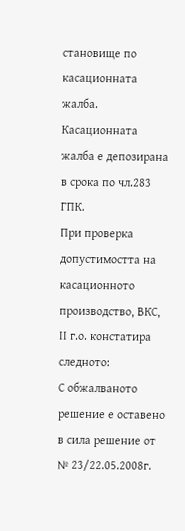становище по касационната жалба.
Касационната жалба е депозирана в срока по чл.283 ГПК.
При проверка допустимостта на касационното производство, ВКС, ІІ г.о. констатира следното:
С обжалваното решение е оставено в сила решение от № 23/22.05.2008г.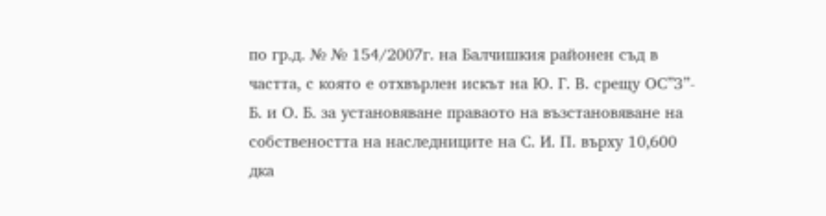по гр.д. № № 154/2007г. на Балчишкия районен съд в частта, с която е отхвърлен искът на Ю. Г. В. срещу ОС”З”- Б. и О. Б. за установяване праваото на възстановяване на собствеността на наследниците на С. И. П. върху 10,600 дка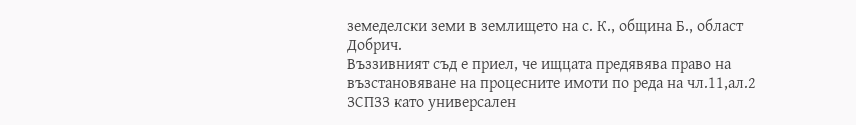земеделски земи в землището на с. К., община Б., област Добрич.
Въззивният съд е приел, че ищцата предявява право на възстановяване на процесните имоти по реда на чл.11,ал.2 ЗСПЗЗ като универсален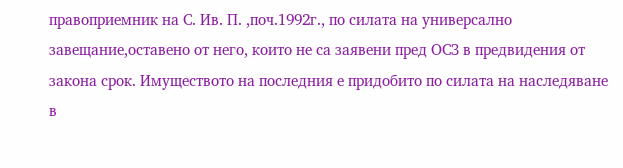правоприемник на С. Ив. П. ,поч.1992г., по силата на универсално завещание,оставено от него, които не са заявени пред ОСЗ в предвидения от закона срок. Имуществото на последния е придобито по силата на наследяване в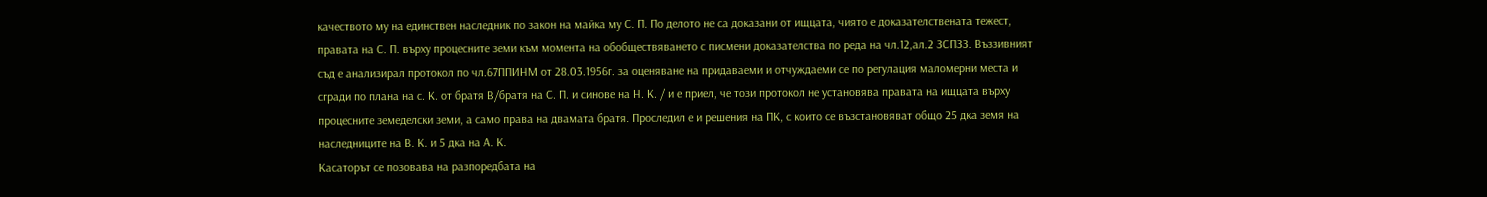качеството му на единствен наследник по закон на майка му С. П. По делото не са доказани от ищцата, чиято е доказателствената тежест, правата на С. П. върху процесните земи към момента на обобществяването с писмени доказателства по реда на чл.12,ал.2 ЗСПЗЗ. Въззивният съд е анализирал протокол по чл.67ППИНМ от 28.03.1956г. за оценяване на придаваеми и отчуждаеми се по регулация маломерни места и сгради по плана на с. К. от братя В/братя на С. П. и синове на Н. К. / и е приел, че този протокол не установява правата на ищцата върху процесните земеделски земи, а само права на двамата братя. Проследил е и решения на ПК, с които се възстановяват общо 25 дка земя на наследниците на В. К. и 5 дка на А. К.
Касаторът се позовава на разпоредбата на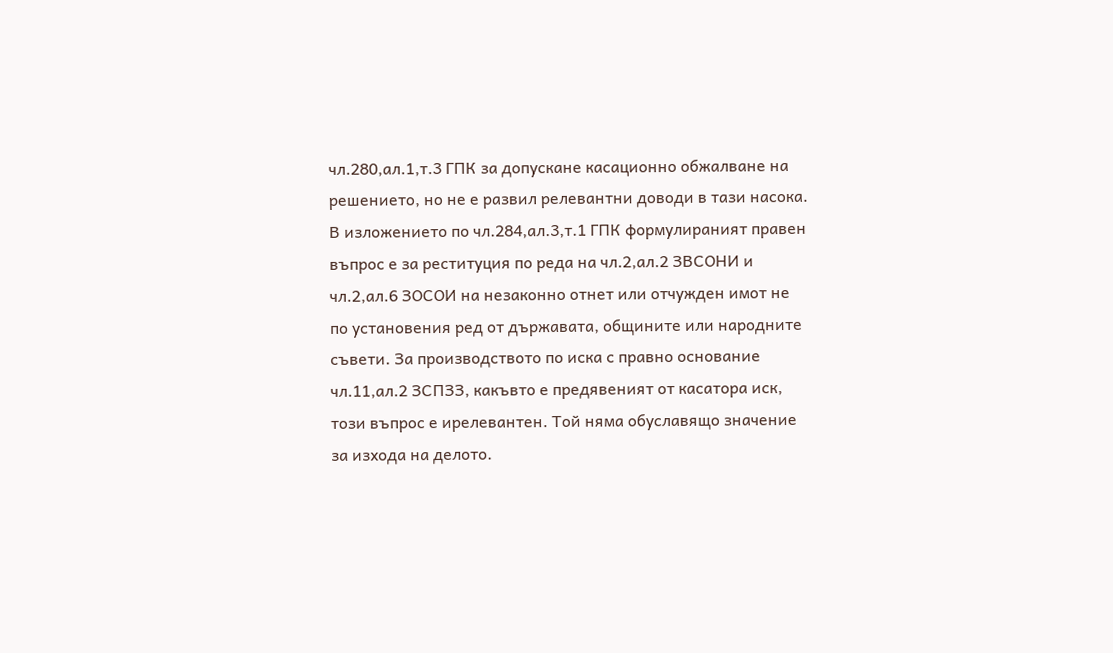чл.280,ал.1,т.3 ГПК за допускане касационно обжалване на решението, но не е развил релевантни доводи в тази насока. В изложението по чл.284,ал.3,т.1 ГПК формулираният правен въпрос е за реституция по реда на чл.2,ал.2 ЗВСОНИ и чл.2,ал.6 ЗОСОИ на незаконно отнет или отчужден имот не по установения ред от държавата, общините или народните съвети. За производството по иска с правно основание чл.11,ал.2 ЗСПЗЗ, какъвто е предявеният от касатора иск, този въпрос е ирелевантен. Той няма обуславящо значение за изхода на делото.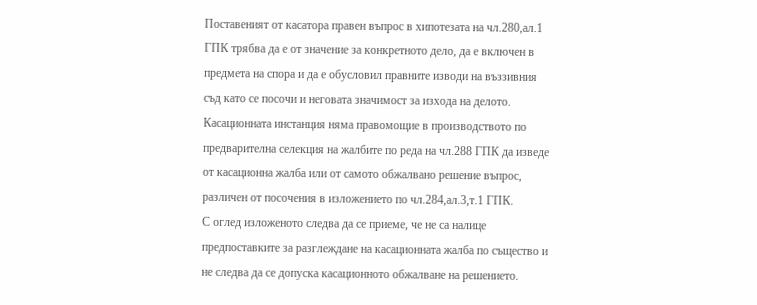Поставеният от касатора правен въпрос в хипотезата на чл.280,ал.1 ГПК трябва да е от значение за конкретното дело, да е включен в предмета на спора и да е обусловил правните изводи на въззивния съд като се посочи и неговата значимост за изхода на делото. Касационната инстанция няма правомощие в производството по предварителна селекция на жалбите по реда на чл.288 ГПК да изведе от касационна жалба или от самото обжалвано решение въпрос, различен от посочения в изложението по чл.284,ал.3,т.1 ГПК.
С оглед изложеното следва да се приеме, че не са налице предпоставките за разглеждане на касационната жалба по същество и не следва да се допуска касационното обжалване на решението.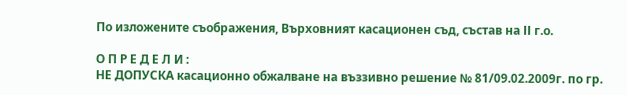По изложените съображения, Върховният касационен съд, състав на ІІ г.о.

О П Р Е Д Е Л И :
НЕ ДОПУСКА касационно обжалване на въззивно решение № 81/09.02.2009г. по гр.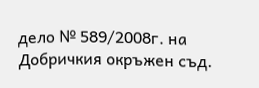дело № 589/2008г. на Добричкия окръжен съд.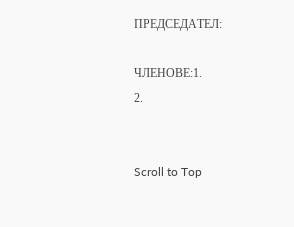ПРЕДСЕДАТЕЛ:

ЧЛЕНОВЕ:1.
2.


Scroll to Top